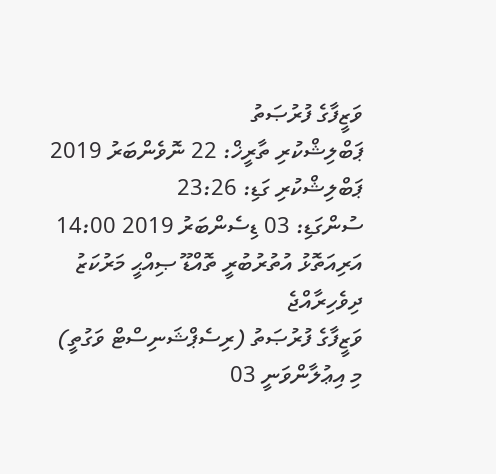ވަޒީފާގެ ފުރުޞަތު
ޕަބްލިޝްކުރި ތާރީޚް: 22 ނޮވެންބަރު 2019
ޕަބްލިޝްކުރި ގަޑި: 23:26
ސުންގަޑި: 03 ޑިސެންބަރު 2019 14:00
އަރިއަތޮޅު އުތުރުބުރީ ތޮއްޑޫ ޞިއްޙީ މަރުކަޒު
ދިވެހިރާއްޖެ
ވަޒީފާގެ ފުރުޞަތު (ރިސެޕްޝަނިސްޓް ވަގުތީ)
މި އިޢުލާންވަނީ 03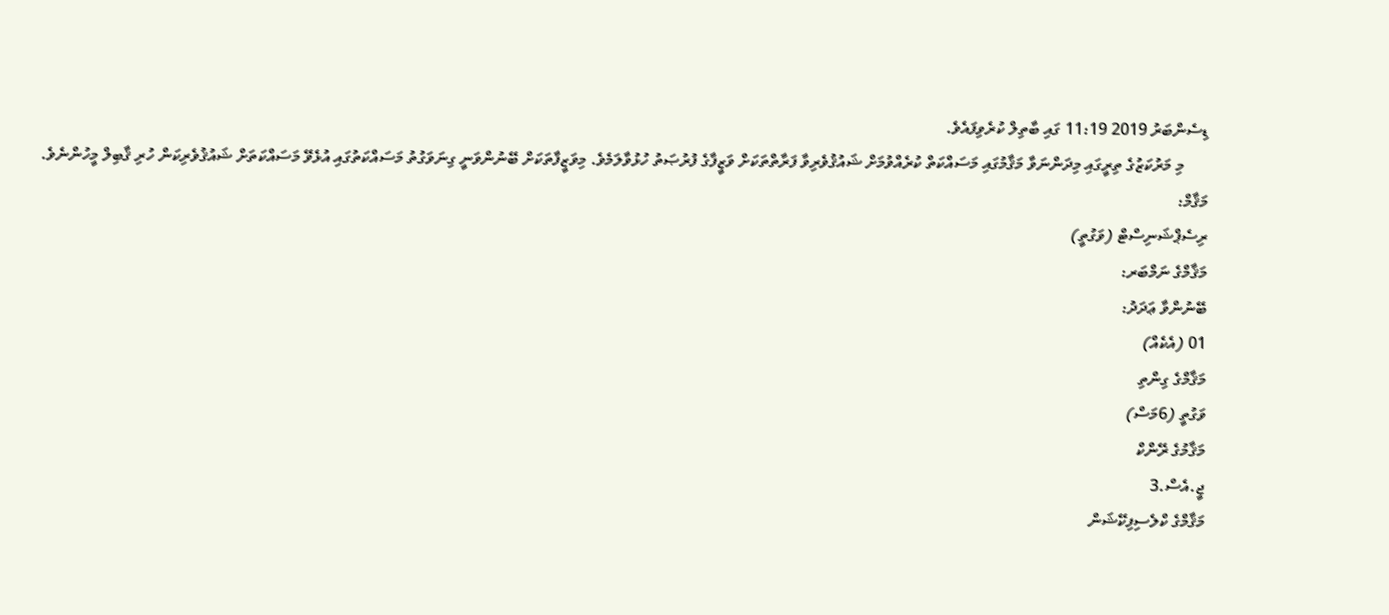ޑިސެންބަރު 2019 11:19 ގައި ބާތިލް ކުރެވިފައެވެ.
      މި މަރުކަޒުގެ ތިރީގައި މިދަންނަވާ މަޤާމުގައި މަސައްކަތް ކުރެއްވުމަށް ޝައުޤުވެރިވާ ފަރާތްތަކަށް ވަޒީފާގެ ފުރުޞަތު ހުޅުވާލަމެވެ. މިވަޒީފާތަކަށް ބޭނުންވަނީ ގިނަވަގުތު މަސައްކަތުގައި އުޅެވޭ މަސައްކަތަށް ޝައުޤުވެރިކަން ހުރި ޤާބިލް މީހުންނެވެ.
މަޤާމް:
ރިސެޕްޝަނިސްޓް (ވަގުތީ)
މަޤާމްގެ ނަމްބަރ:
ބޭނުންވާ ޢަދަދު:
01 (އެކެއް)
މަޤާމްގެ ގިންތި
ވަގުތީ (6މަސް)
މަޤާމުގެ ރޭންކް
ޖީ.އެސް.3
މަޤާމްގެ ކްލެސިފިކޭޝަން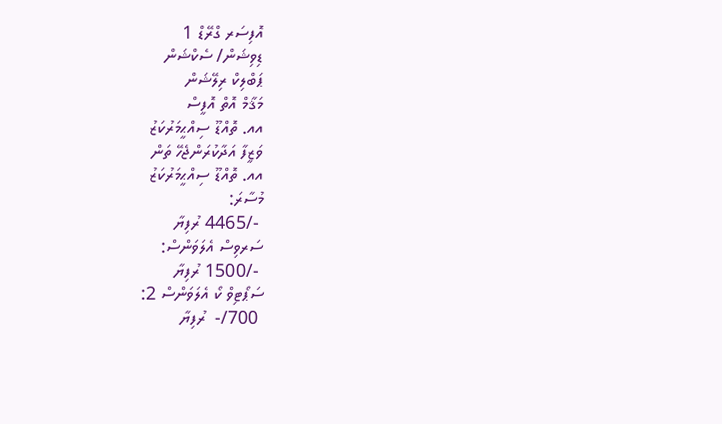އޮފިސަރ ގްރޭޑް 1
ޑިވިޝަން/ ސެކްޝަން
ޕަބްލިކް ރިލޭޝަން
މަޤާމް އޮތް އޮފީސް
އއ. ތޮއްޑޫ ސިއްޙީމަރުކަޒު
ވަޒީފާ އަދާކުރަންޖެހޭ ތަން
އއ. ތޮއްޑޫ ސިއްޙީމަރުކަޒު
މުސާރަ:
 -/4465 ރުފިޔާ
ސަރވިސް އެލަވަންސް:
 -/1500 ރުފިޔާ
ސަޕޯޓިވް ކޯ އެލަވަންސް 2:
 700/-  ރުފިޔާ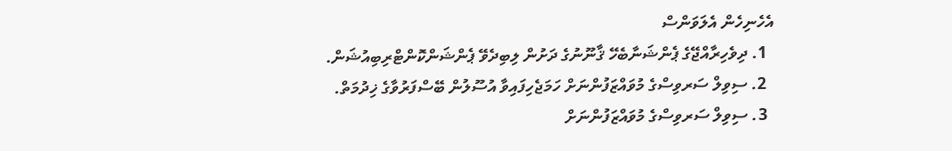އެހެނިހެން އެލަވަންސް
  1. ދިވެހިރާއްޖޭގެ ޕެންޝަނާބެހޭ ޤާނޫނުގެ ދަށުން ލިބިދެވޭ ޕެންޝަންކޮންޓްރިބިއުޝަން.
  2. ސިވިލް ސަރވިސްގެ މުވައްޒަފުންނަށް ހަމަޖެހިފައިވާ އުސޫލުން ބޭސްފަރުވާގެ ޚިދުމަތް.
  3. ސިވިލް ސަރވިސްގެ މުވައްޒަފުންނަށް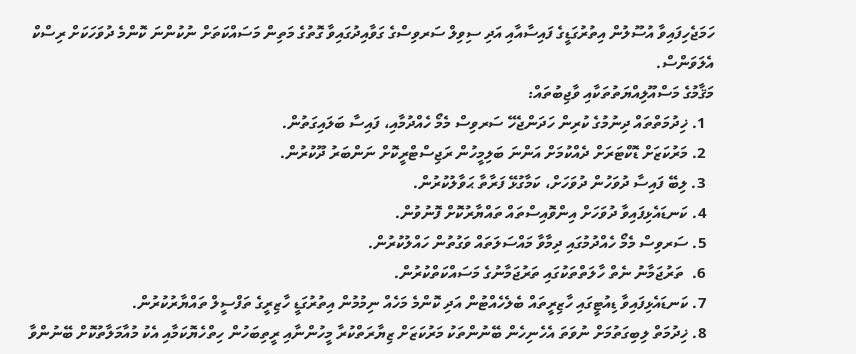ހަމަޖެހިފައިވާ އުސޫލުން އިތުރުގަޑީގެ ފައިސާއާއި އަދި ސިވިލް ސަރވިސްގެ ގަވާއިދުގައިވާ ގޮތުގެ މަތިން މަސައްކަތަށް ނުކުންނަ ކޮންމެ ދުވަހަކަށް ރިސްކް އެލަވަންސް.
މަޤާމުގެ މަސްއޫލިއްޔަތުތަކާއި ވާޖިބުތައް:
  1. ޚިދުމަތްތައް ދިނުމުގެ ކުރިން ހަދަންޖެހޭ ސަރވިސް މެމޯ ހެއްދުމާއި، ފައިސާ ބަލައިގަތުން.
  2. މަރުކަޒަށް ޑޮކްޓަރަށް ދެއްކުމަށް އަންނަ ބަލިމީހުން ރަޖިސްޓްރީކޮށް ނަންބަރު ދޫކުރުން.
  3. ލިބޭ ފައިސާ ދުވަހުން ދުވަހަށް، ކަމާގުޅޭ ފަރާތާ ޙަވާލުކުރުން.
  4. ކަނޑައެޅިފައިވާ ދުވަހަށް އިންވޮއިސްތައް ތައްޔާރުކޮށް ފޮނުވުން.
  5. ސަރވިސް މެމޯ ހެއްދުމުގައި ދިމާވާ މައްސަލަތައް ވަގުތުން ހައްލުކުރުން.
  6.  ތަރުޖަމާނު ނެތް ހާލަތްތަކުގައި ތަރުޖަމާނުގެ މަސައްކަތްކުރުން.
  7. ކަނޑައެޅިފައިވާ ޑިއުޓީގައި ހާޒިރީތައް ބެލެހެއްޓުން އަދި ކޮންމެ މަހެއް ނިމުމުން އިތުރުގަޑީ ހާޒިރީގެ ތަފްސީލް ތައްޔާރުކުރުން.
  8. ޚިދުމަތް ލިބިގަތުމަށް ނުވަތަ އެހެނިހެން ބޭނުންތަކު މަރުކަޒަށް ޒިޔާރަތްކުރާ މީހުންނާއި ރީތިބަހުން ހިތްހެޔޮކަމާއި އެކު މުއާމަލާތުކޮށް ބޭނުންވާ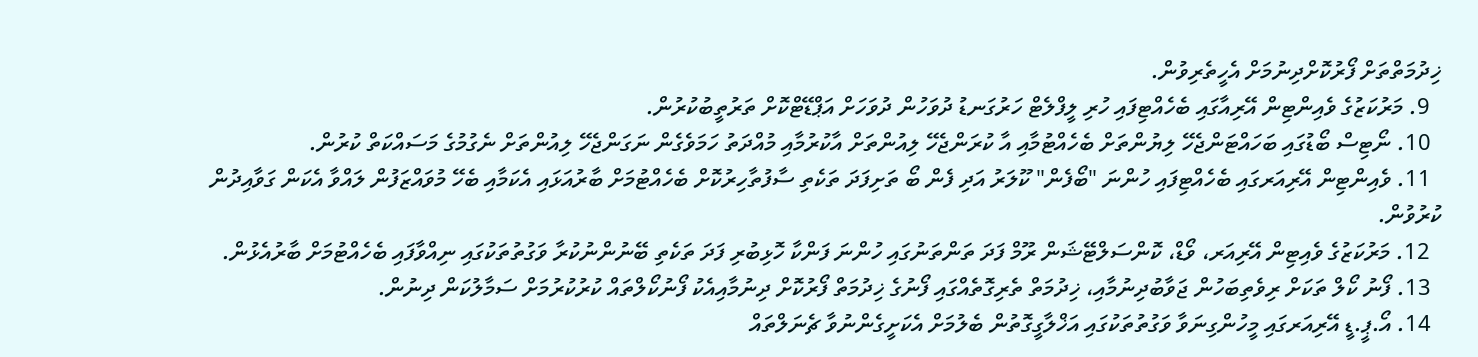ޚިދުމަތްތަށް ފޯރުކޮށްދިނުމަށް އެހީތެރިވުން.
  9. މަރުކަޒުގެ ވެއިންޓިން އޭރިއާގައި ބެހެއްޓިފައި ހުރި ލީފްލެޓް ހަރުގަނޑު ދުވަހުން ދުވަހަށް އަޕްޑޭޓްކޮށް ތަރުތީބުކުރުން.
  10. ނޯޓިސް ބޯޑުގައި ބަހައްޓަންޖެހޭ ލިޔުންތަށް ބެހެއްޓުމާއި އާ ކުރަންޖެހޭ ލިއުންތަށް އާކުރުމާއި މުއްދަތު ހަމަވެގެން ނަގަންޖެހޭ ލިއުންތަށް ނެގުމުގެ މަސައްކަތް ކުރުން.
  11. ވެއިންޓިން އޭރިއަރގައި ބެހެއްޓިފައި ހުންނަ "ބޯފެން" ކޫލަރު އަދި ފެން ބޯ ތަށިފަދަ ތަކެތި ސާފުތާހިރުކޮށް ބެހެއްޓުމަށް ބާރުއަޅައި އެކަމާއި ބެހޭ މުވައްޒަފުން ލައްވާ އެކަން ގަވާއިދުން ކުރުވުން.
  12. މަރުކަޒުގެ ވެއިޓިން އޭރިއަރ، ވޯޑް، ކޮންސަލްޓޭޝަން ރޫމް ފަދަ ތަންތަނުގައި ހުންނަ ފަންކާ ހޮޅިބުރި ފަދަ ތަކެތި ބޭނުންނުކުރާ ވަގުތުތަކުގައި ނިއްވާފައި ބެހެއްޓުމަށް ބާރުއެޅުން.
  13. ފޯނު ކޯލް ތަކަށް ރިވެތިބަހުން ޖަވާބުދިނުމާއި، ޚިދުމަތް ތެރިގޮތެއްގައި ފޯނުގެ ޚިދުމަތް ފޯރުކޮށް ދިނުމާއިއެކު ފޯނުކޯލްތައް ކުރުކުރުމަށް ސަމާލުކަން ދިނުން.
  14. އޯ.ޕީ.ޑީ އޭރިއަރގައި މީހުންގިނަވާ ވަގުތުތަކުގައި އަޚްލާގީގޮތުން ބެލުމަށް އެކަށީގެންނުވާ ޗެނަލްތައް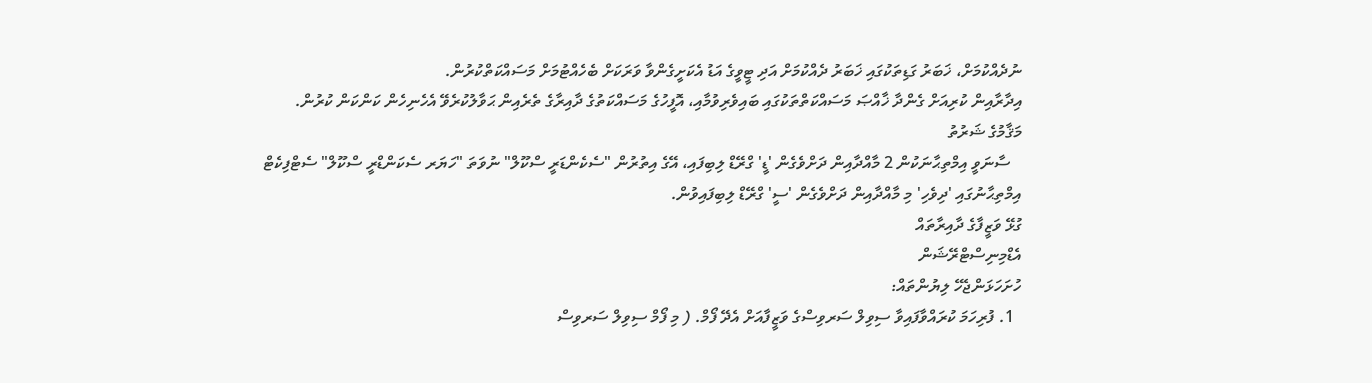ނުދެއްކުމަށް، ޚަބަރު ގަޑިތަކުގައި ޚަބަރު ދެއްކުމަށް އަދި ޓީވީގެ އަޑު އެކަށީގެންވާ ވަރަކަށް ބެހެއްޓުމަށް މަސައްކަތްކުރުން.
އިދާރާއިން ކުރިއަށް ގެންދާ ޚާއްޞަ މަސައްކަތްތަކުގައި ބައިވެރިވުމާއި، އޮފީހުގެ މަސައްކަތުގެ ދާއިރާގެ ތެރެއިން ޙަވާލުކުރެވޭ އެހެނިހެން ކަންކަން ކުރުން.
މަޤާމުގެ ޝަރުތު
   ސާނަވީ އިމްތިޙާނަކުން 2 މާއްދާއިން ދަށްވެގެން 'ޑީ' ގްރޭޑް ލިބިފައި، އޭގެ އިތުރުން "ސެކެންޑަރީ ސްކޫލް" ނުވަތަ "ހަޔަރ ސެކަންޑްރީ ސްކޫލް" ސެޓްފިކެޓް އިމްތިޙާނުގައި 'ދިވެހި' މި މާއްދާއިން ދަށްވެގެން 'ސީ' ގްރޭޑް ލިބިފައިވުން.
ގުޅޭ ވަޒީފާގެ ދާއިރާތައް
އެޑްމިނިސްޓްރޭޝަން
ހުށަހަޅަންޖެހޭ ލިޔުންތައް:
  1. ފުރިހަމަ ކުރައްވާފައިވާ ސިވިލް ސަރވިސްގެ ވަޒީފާއަށް އެދޭ ފޯމް. ( މި ފޯމް ސިވިލް ސަރވިސް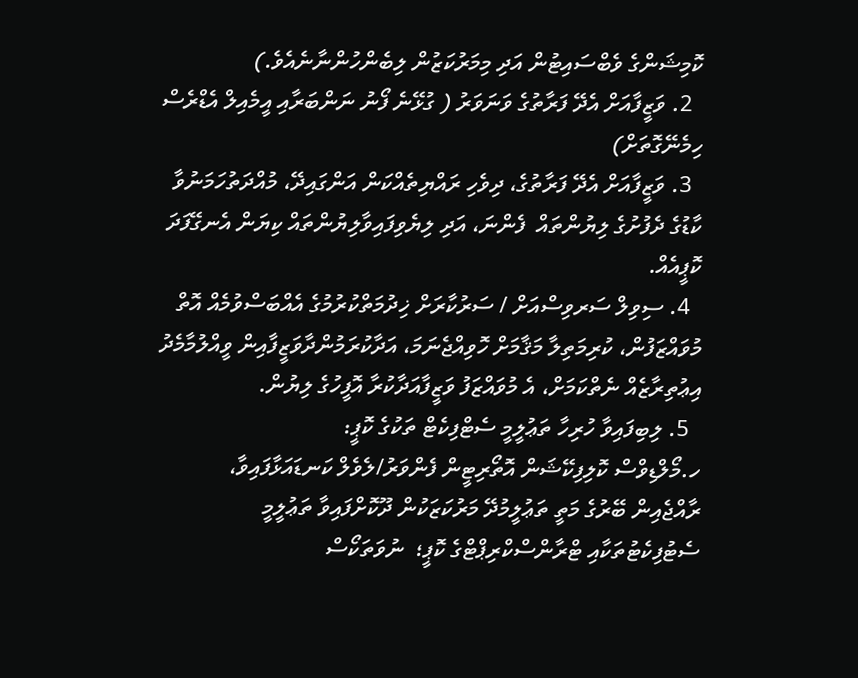ކޮމިޝަންގެ ވެބްސައިޓުން އަދި މިމަރުކަޒުން ލިބެންހުންނާނެއެވެ.)
  2. ވަޒީފާއަށް އެދޭ ފަރާތުގެ ވަނަވަރު ( ގުޅޭނެ ފޯނު ނަންބަރާއި އީމެއިލް އެޑްރެސް ހިމެނޭގޮތަށް)
  3. ވަޒީފާއަށް އެދޭ ފަރާތުގެ، ދިވެހި ރައްޔިތެއްކަން އަންގައިދޭ، މުއްދަތުހަމަނުވާ ކާޑުގެ ދެފުށުގެ ލިޔުންތައް  ފެންނަ، އަދި ލިޔެވިފައިވާލިޔުންތައް ކިޔަން އެނގޭފަދަ ކޮޕީއެއް.
  4. ސިވިލް ސަރވިސްއަށް / ސަރުކާރަށް ޚިދުމަތްކުރުމުގެ އެއްބަސްވުމެއް އޮތް މުވައްޒަފުން، ކުރިމަތިލާ މަޤާމަށް ހޮވިއްޖެނަމަ، އަދާކުރަމުންދާވަޒީފާއިން ވީއްލުމާމެދު އިޢުތިރާޒެއް ނެތްކަމަށް، އެ މުވައްޒަފު ވަޒީފާއަދާކުރާ އޮފީހުގެ ލިޔުން.
  5. ލިބިފައިވާ ހުރިހާ ތަޢުލީމީ ސެޓްފިކެޓް ތަކުގެ ކޮޕީ:
ހ.މޯލްޑިވްސް ކޮލިފިކޭޝަން އޮތޯރިޓީން ފެންވަރު/ލެވެލް ކަނޑައަޅާފައިވާ،  ރާއްޖެއިން ބޭރުގެ މަތީ ތަޢުލީމުދޭ މަރުކަޒަކުން ދޫކޮށްފައިވާ ތަޢުލީމީ ސެޓުފިކެޓުތަކާއި ޓްރާންސްކްރިޕްޓްގެ ކޮޕީ؛  ނުވަތަކޯސް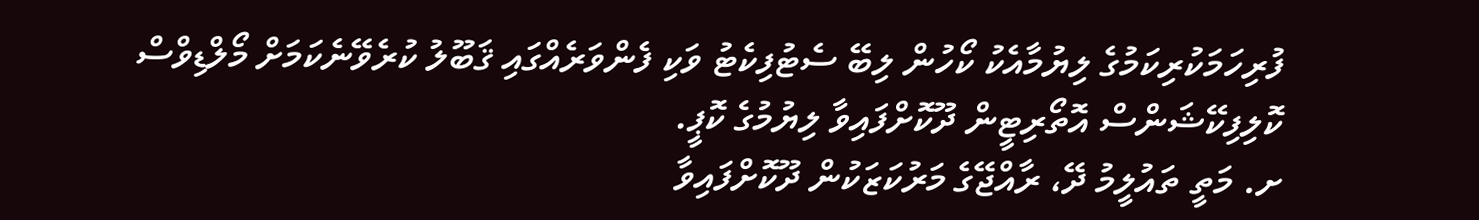ފުރިހަމަކުރިކަމުގެ ލިޔުމާއެކު ކޯހުން ލިބޭ ސެޓުފިކެޓު ވަކި ފެންވަރެއްގައި ޤަބޫލު ކުރެވޭނެކަމަށް މޯލްޑިވްސް ކޮލިފިކޭޝަންސް އޮތޯރިޓީން ދޫކޮށްފައިވާ ލިޔުމުގެ ކޮޕީ.
ށ. މަތީ ތައުލީމު ދޭ، ރާއްޖޭގެ މަރުކަޒަކުން ދޫކޮށްފައިވާ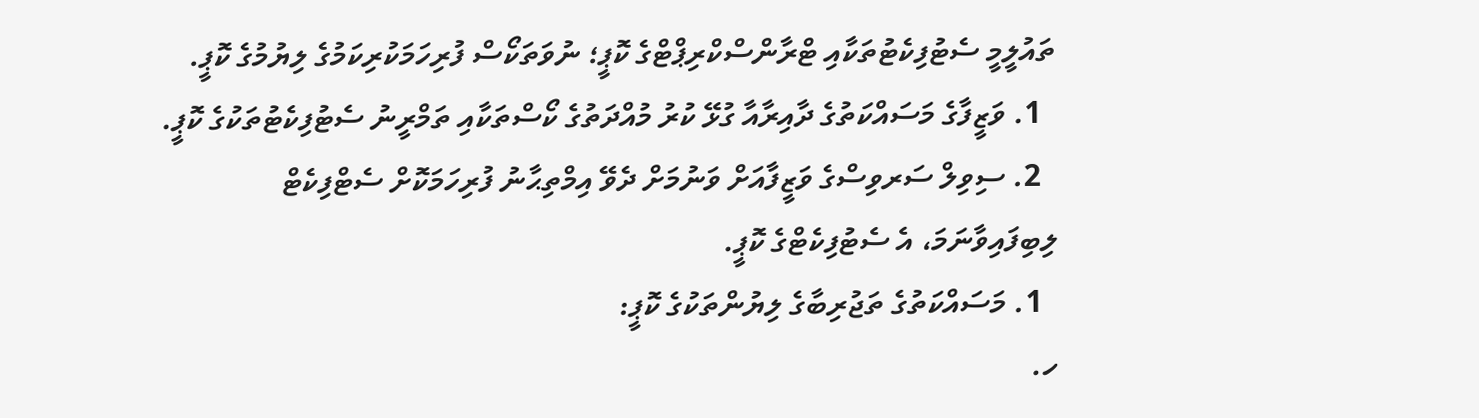ތައުލީމީ ސެޓުފިކެޓުތަކާއި ޓްރާންސްކްރިޕްޓްގެ ކޮޕީ؛ ނުވަތަކޯސް ފުރިހަމަކުރިކަމުގެ ލިޔުމުގެ ކޮޕީ.
  1. ވަޒީފާގެ މަސައްކަތުގެ ދާއިރާއާ ގުޅޭ ކުރު މުއްދަތުގެ ކޯސްތަކާއި ތަމްރީނު ސެޓުފިކެޓުތަކުގެ ކޮޕީ.
  2. ސިވިލް ސަރވިސްގެ ވަޒީފާއަށް ވަނުމަށް ދެވޭ އިމްތިޙާނު ފުރިހަމަކޮށް ސެޓްފިކެޓް ލިބިފައިވާނަމަ، އެ ސެޓުފިކެޓްގެ ކޮޕީ.
  1. މަސައްކަތުގެ ތަޖުރިބާގެ ލިޔުންތަކުގެ ކޮޕީ:
ހ.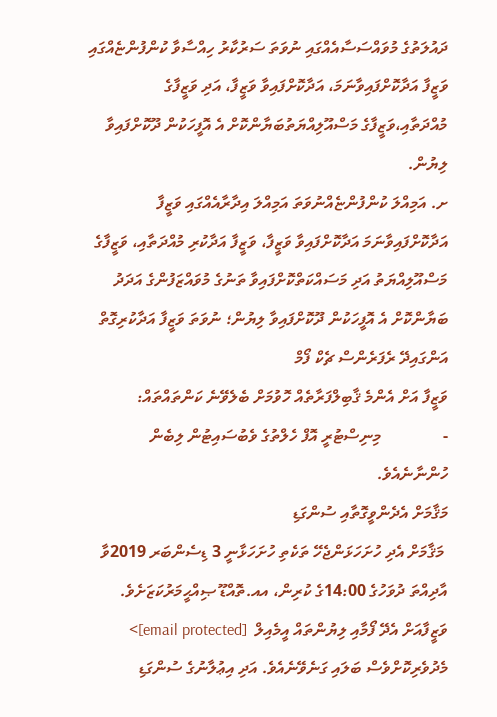ދައުލަތުގެ މުވައްސަސާއެއްގައި ނުވަތަ ސަރުކާރު ހިއްސާވާ ކުންފުންޏެއްގައި ވަޒީފާ އަދާކޮށްފައިވާނަމަ، އަދާކޮށްފައިވާ ވަޒީފާ، އަދި ވަޒީފާގެ މުއްދަތާއި،ވަޒީފާގެ މަސްއޫލިއްޔަތުބަޔާންކޮށް އެ އޮފީހަކުން ދޫކޮށްފައިވާ ލިޔުން.
ށ. އަމިއްލަ ކުންފުންޏެއްނުވަތަ އަމިއްލަ އިދާރާއެއްގައި ވަޒީފާ އަދާކޮށްފައިވާނަމަ އަދާކޮށްފައިވާ ވަޒީފާ، ވަޒީފާ އަދާކުރި މުއްދަތާއި، ވަޒީފާގެ މަސްއޫލިއްޔަތު އަދި މަސައްކަތްކޮށްފައިވާ ތަނުގެ މުވައްޒަފުންގެ އަދަދު ބަޔާންކޮށް އެ އޮފީހަކުން ދޫކޮށްފައިވާ ލިޔުން؛ ނުވަތަ ވަޒީފާ އަދާކުރިގޮތް އަންގައިދޭ ރެފަރެންސް ޗެކް ފޯމް
ވަޒީފާ އަށް އެންމެ ޤާބިލްފަރާތެއް ހޮވުމަށް ބެލެވޭނެ ކަންތައްތައް:
-               މިނިސްޓުރީ އޮފް ހެލްތުގެ ވެބުސައިޓުން ލިބެން ހުންނާނެއެވެ.
މަޤާމަށް އެދެންވީގޮތާއި ސުންގަޑި
 މަޤާމަށް އެދި ހުށަހަޅަންޖެހޭ ތަކެތި ހުށަހަޅާނީ 3 ޑިސެންބަރ 2019ވާ އާދިއްތަ ދުވަހުގެ 14:00ގެ ކުރިން، އއ.ތޮއްޑޫ ޞިއްޙީމަރުކަޒަށެވެ. ވަޒީފާއަށް އެދޭ ފޯމާއި ލިޔުންތައް އީމެއިލް  [email protected]> މެދުވެރިކޮށްވެސް ބަލައި ގަނެވޭނެއެވެ. އަދި އިޢުލާނުގެ ސުންގަޑި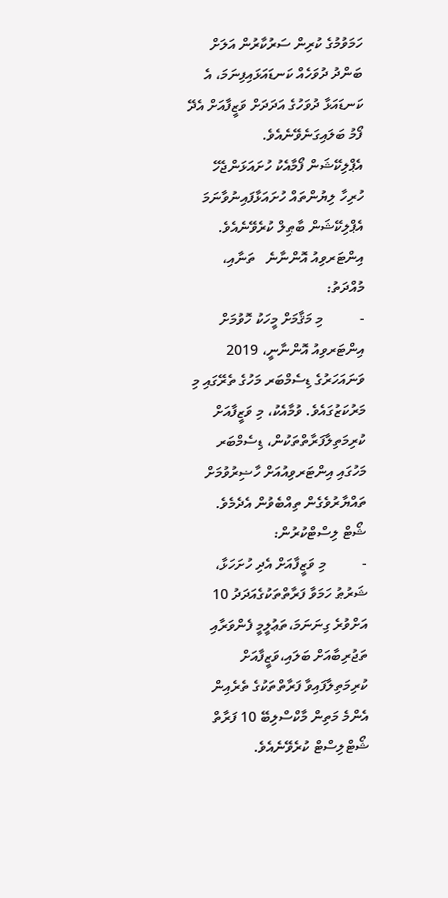ހަމަވުމުގެ ކުރިން ސަރުކާރުން އަލަށް ބަންދު ދުވަހެއް ކަނޑައަޅައިފިނަމަ، އެ ކަނޑައަޅާ ދުވަހުގެ އަދަދަށް ވަޒީފާއަށް އެދޭ ފޯމު ބަލައިގަނެވޭނެއެވެ.
އެޕްލިކޭޝަން ފޯމާއެކު ހުށައަޅަންޖެހޭ ހުރިހާ ލިޔުންތައް ހުށައަޅާފައިނުވާނަމަ އެޕްލިކޭޝަން ބާޠިލް ކުރެވޭނެއެވެ.
އިންޓަރވިއު އޮންނާނެ   ތަނާއި، މުއްދަތު:
-          މި މަޤާމަށް މީހަކު ހޮވުމަށް އިންޓަރވިއު އޮންނާނީ، 2019 ވަނައަހަރުގެ ޑިސެމްބަރ މަހުގެ ތެރޭގައި މި މަރުކަޒުގައެވެ. ވުމާއެކު، މި ވަޒީފާއަށް ކުރިމަތިލާފަރާތްތަކުން، ޑިސެމްބަރ މަހުގައި އިންޓަރވިއުއަށް ހާޟިރުވުމަށް ތައްޔާރުވެގެން ތިއްބެވުން އެދެމެވެ.
ޝޯޓް ލިސްޓްކުރުން:
-          މި ވަޒީފާއަށް އެދި ހުށަހަޅާ، ޝަރުޠު ހަމަވާ ފަރާތްތަކުގެއަދަދު 10 އަށްވުރެ ގިނަނަމަ،ތަޢުލީމީ ފެންވަރާއި ތަޖުރިބާއަށް ބަލައި،ވަޒީފާއަށް ކުރިމަތިލާފައިވާ ފަރާތްތަކުގެ ތެރެއިން އެންމެ މަތިން މާކްސްލިބޭ 10 ފަރާތް ޝޯޓްލިސްޓް ކުރެވޭނެއެވެ.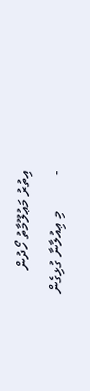އިތުރު މަޢުލޫމާތު ހޯދުން
-          މި ޢިއުލާނާ ގުޅިގެން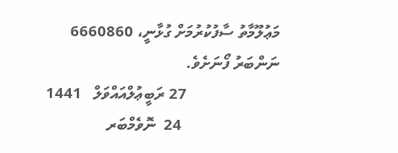މަޢުލޫމާތު ސާފުކުރުމަށް ގުޅާނީ، 6660860  ނަންބަރު ފޯނަށެވެ.
                        27 ރަބީޢުލްއައްވަލް   1441
                         24  ނޮވެމްބަރ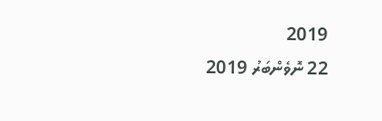2019
22 ނޮވެންބަރު 2019